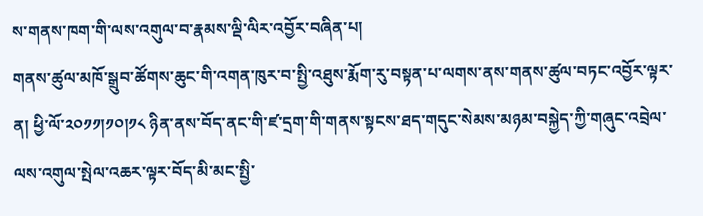ས་གནས་ཁག་གི་ལས་འགུལ་བ་རྣམས་ལྡི་ལིར་འབྱོར་བཞིན་པ།
གནས་ཚུལ་མཁོ་སྒྲུབ་ཚོགས་ཆུང་གི་འགན་ཁུར་བ་སྤྱི་འཐུས་རྨོག་རུ་བསྟན་པ་ལགས་ནས་གནས་ཚུལ་བཏང་འབྱོར་ལྟར་ན། ཕྱི་ལོ་༢༠༡༡།༡༠།༡༨ ཉིན་ནས་བོད་ནང་གི་ཛ་དྲག་གི་གནས་སྟངས་ཐད་གདུང་སེམས་མཉམ་བསྐྱེད་ཀྱི་གཞུང་འབྲེལ་ལས་འགུལ་སྤེལ་འཆར་ལྟར་བོད་མི་མང་སྤྱི་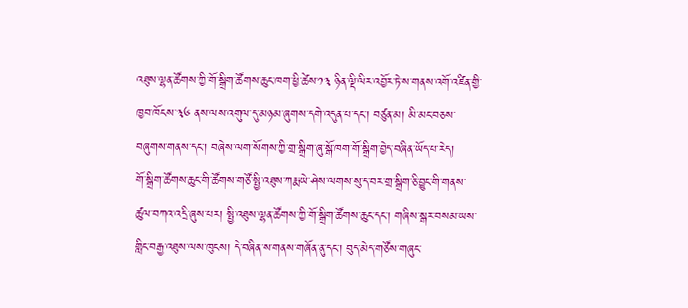འཐུས་ལྷན་ཚོགས་ཀྱི་གོ་སྒྲིག་ཚོགས་ཆུང་ཁག་ཕྱི་ཚེས་༡༣ ཉིན་ལྡི་ལིར་འབྱོར་ཏེ་ས་གནས་འགོ་འཛིན་གྱི་ཁྱབ་ཁོངས་༣༦ ནས་ལས་འགུལ་དུ་མཉམ་ཞུགས་དགེ་འདུན་པ་དང་། བཙུན་མ། མི་མང་བཅས་བཞུགས་གནས་དང་། བཞེས་ལག་སོགས་ཀྱི་གྲ་སྒྲིག་ཞུ་སྒོ་ཁག་གོ་སྒྲིག་བྱེད་བཞིན་ཡོད་པ་རེད།
གོ་སྒྲིག་ཚོགས་ཆུང་གི་ཚོགས་གཙོ་སྤྱི་འཐུས་ཀརྨ་ཡེ་ཤེས་ལགས་སུ་ད་བར་གྲ་སྒྲིག་ཅི་བྱུང་གི་གནས་ཚུལ་བཀའ་འདྲི་ཞུས་པར། སྤྱི་འཐུས་ལྷན་ཚོགས་ཀྱི་གོ་སྒྲིག་ཚོགས་ཆུང་དང་། གཞིས་སྒར་བསམ་ཡས་གླིང་བརྒྱ་འཐུས་ལས་ཁུངས། དེ་བཞིན་ས་གནས་གཞོན་ནུ་དང་། བུད་མེད་གཙོས་གཞུང་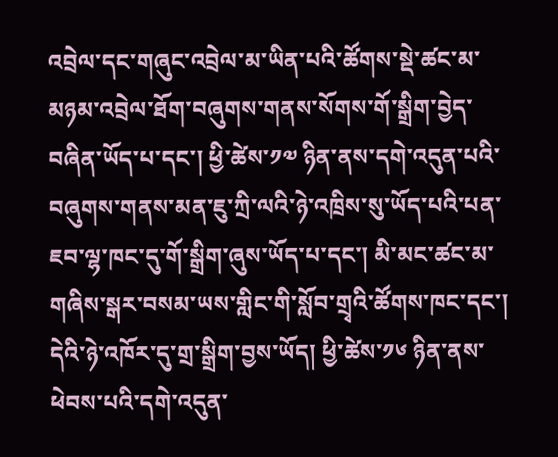འབྲེལ་དང་གཞུང་འབྲེལ་མ་ཡིན་པའི་ཚོགས་སྡེ་ཚང་མ་མཉམ་འབྲེལ་ཐོག་བཞུགས་གནས་སོགས་གོ་སྒྲིག་བྱེད་བཞིན་ཡོད་པ་དང་། ཕྱི་ཚེས་༡༧ ཉིན་ནས་དགེ་འདུན་པའི་བཞུགས་གནས་མན་ཇུ་ཀྲི་ལའི་ཉེ་འཁྲིས་སུ་ཡོད་པའི་པན་ཇབ་ལྷ་ཁང་དུ་གོ་སྒྲིག་ཞུས་ཡོད་པ་དང་། མི་མང་ཚང་མ་གཞིས་སྒར་བསམ་ཡས་གླིང་གི་སློབ་གྲྭའི་ཚོགས་ཁང་དང་། དེའི་ཉེ་འཁོར་དུ་གྲ་སྒྲིག་བྱས་ཡོད། ཕྱི་ཚེས་༡༦ ཉིན་ནས་ཕེབས་པའི་དགེ་འདུན་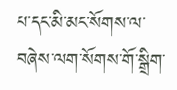པ་དང་མི་མང་སོགས་ལ་བཞེས་ལག་སོགས་གོ་སྒྲིག་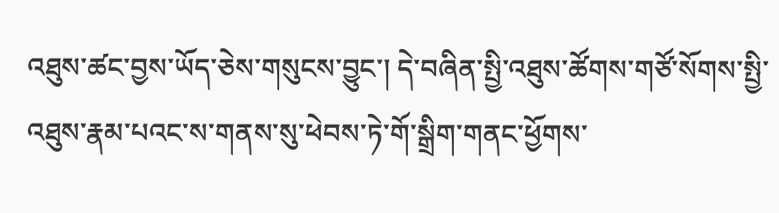འཐུས་ཚང་བྱས་ཡོད་ཅེས་གསུངས་བྱུང་། དེ་བཞིན་སྤྱི་འཐུས་ཚོགས་གཙོ་སོགས་སྤྱི་འཐུས་རྣམ་པའང་ས་གནས་སུ་ཕེབས་ཏེ་གོ་སྒྲིག་གནང་ཕྱོགས་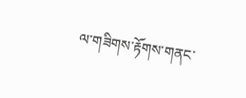ལ་གཟིགས་རྟོགས་གནང་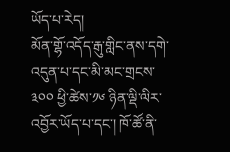ཡོད་པ་རེད།
མོན་གྷོ་འདོད་རྒུ་གླིང་ནས་དགེ་འདུན་པ་དང་མི་མང་གྲངས་༣༠༠ ཕྱི་ཚེས་༡༦ ཉིན་ལྡི་ལིར་འབྱོར་ཡོད་པ་དང་། ཁོ་ཚོ་ནི་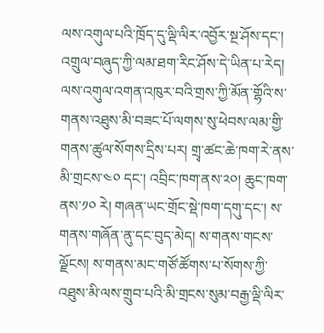ལས་འགུལ་པའི་ཁྲོད་དུ་ལྡི་ལིར་འབྱོར་སྔ་ཤོས་དང་། འགྲུལ་བཞུད་ཀྱི་ལམ་ཐག་རིང་ཤོས་དེ་ཡིན་པ་རེད། ལས་འགུལ་འགན་འཁུར་བའི་གྲས་ཀྱི་མོན་གྷོའི་ས་གནས་འཐུས་མི་བཟང་པོ་ལགས་སུ་ཕེབས་ལམ་གྱི་གནས་ཚུལ་སོགས་དྲིས་པར། གྲྭ་ཚང་ཆེ་ཁག་རེ་ནས་མི་གྲངས་༤༠ དང་། འབྲིང་ཁག་ནས་༢༠། ཆུང་ཁག་ནས་༡༠ རེ། གཞན་ཡང་གྲོང་སྡེ་ཁག་དགུ་དང་། ས་གནས་གཞོན་ནུ་དང་བུད་མེད། ས་གནས་གངས་ལྗོངས། ས་གནས་མང་གཙོ་ཚོགས་པ་སོགས་ཀྱི་འཐུས་མི་ལས་གྲུབ་པའི་མི་གྲངས་སུམ་བརྒྱ་ལྡི་ལིར་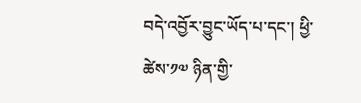བདེ་འབྱོར་བྱུང་ཡོད་པ་དང་། ཕྱི་ཚེས་༡༧ ཉིན་གྱི་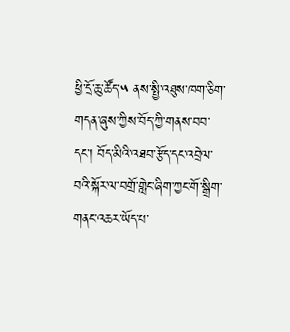ཕྱི་དྲོ་ཆུ་ཚོད་༥ ནས་སྤྱི་འཐུས་ཁག་ཅིག་གདན་ཞུས་ཀྱིས་བོད་ཀྱི་གནས་བབ་དང་། བོད་མིའི་འཐབ་རྩོད་དང་འབྲེལ་བའི་སྐོར་ལ་བགྲོ་གླེང་ཞིག་ཀྱང་གོ་སྒྲིག་གནང་འཆར་ཡོད་པ་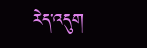རེད་འདུག